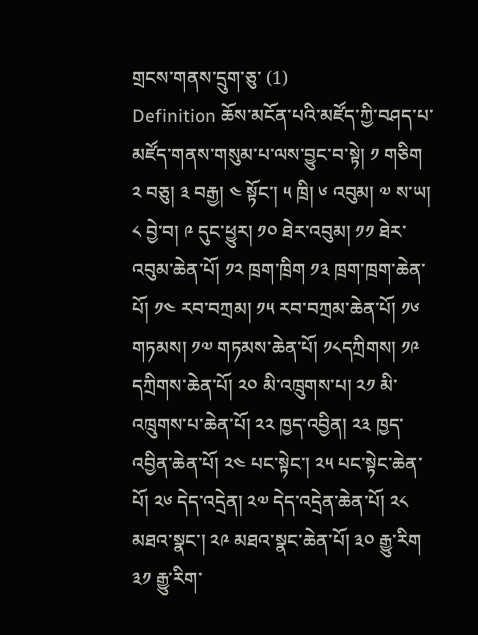གྲངས་གནས་དྲུག་ཅུ་ (1)
Definition ཆོས་མངོན་པའི་མཛོད་ཀྱི་བཤད་པ་མཛོད་གནས་གསུམ་པ་ལས་བྱུང་བ་སྟེ། ༡ གཅིག ༢ བཅུ། ༣ བརྒྱ། ༤ སྟོང་། ༥ ཁྲི། ༦ འབུམ། ༧ ས་ཡ། ༨ བྱེ་བ། ༩ དུང་ཕྱུར། ༡༠ ཐེར་འབུམ། ༡༡ ཐེར་འབུམ་ཆེན་པོ། ༡༢ ཁྲག་ཁྲིག ༡༣ ཁྲག་ཁྲག་ཆེན་པོ། ༡༤ རབ་བཀྲམ། ༡༥ རབ་བཀྲམ་ཆེན་པོ། ༡༦ གཏམས། ༡༧ གཏམས་ཆེན་པོ། ༡༨དཀྲིགས། ༡༩ དཀྲིགས་ཆེན་པོ། ༢༠ མི་འཁྲུགས་པ། ༢༡ མི་འཁྲུགས་པ་ཆེན་པོ། ༢༢ ཁྱད་འབྱིན། ༢༣ ཁྱད་འབྱིན་ཆེན་པོ། ༢༤ པང་སྟེང་། ༢༥ པང་སྟེང་ཆེན་པོ། ༢༦ དེད་འདྲེན། ༢༧ དེད་འདྲེན་ཆེན་པོ། ༢༨ མཐའ་སྣང་། ༢༩ མཐའ་སྣང་ཆེན་པོ། ༣༠ རྒྱུ་རིག ༣༡ རྒྱུ་རིག་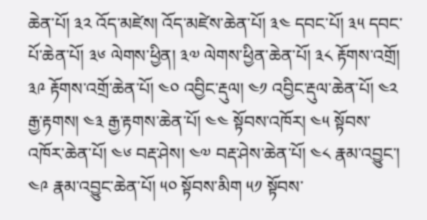ཆེན་པོ། ༣༢ འོད་མཛེས། འོད་མཛེས་ཆེན་པོ། ༣༤ དབང་པོ། ༣༥ དབང་པོ་ཆེན་པོ། ༣༦ ལེགས་ཕྱིན། ༣༧ ལེགས་ཕྱིན་ཆེན་པོ། ༣༨ རྟོགས་འགྲོ། ༣༩ རྟོགས་འགྲོ་ཆེན་པོ། ༤༠ འབྱིང་རྡུལ། ༤༡ འབྱིང་རྡུལ་ཆེན་པོ། ༤༢ རྒྱ་རྟགས། ༤༣ རྒྱ་རྟགས་ཆེན་པོ། ༤༤ སྟོབས་འཁོར། ༤༥ སྟོབས་འཁོར་ཆེན་པོ། ༤༦ བརྡ་ཤེས། ༤༧ བརྡ་ཤེས་ཆེན་པོ། ༤༨ རྣམ་འབྱུང་། ༤༩ རྣམ་འབྱུང་ཆེན་པོ། ༥༠ སྟོབས་མིག ༥༡ སྟོབས་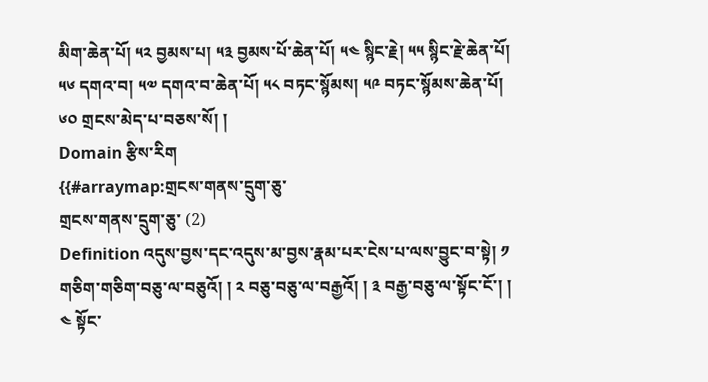མིག་ཆེན་པོ། ༥༢ བྱམས་པ། ༥༣ བྱམས་པོ་ཆེན་པོ། ༥༤ སྙིང་རྗེ། ༥༥ སྙིང་རྗེ་ཆེན་པོ། ༥༦ དགའ་བ། ༥༧ དགའ་བ་ཆེན་པོ། ༥༨ བཏང་སྙོམས། ༥༩ བཏང་སྙོམས་ཆེན་པོ། ༦༠ གྲངས་མེད་པ་བཅས་སོ། །
Domain རྩིས་རིག
{{#arraymap:གྲངས་གནས་དྲུག་ཅུ་
གྲངས་གནས་དྲུག་ཅུ་ (2)
Definition འདུས་བྱས་དང་འདུས་མ་བྱས་རྣམ་པར་ངེས་པ་ལས་བྱུང་བ་སྟེ། ༡ གཅིག་གཅིག་བཅུ་ལ་བཅུའོ། ། ༢ བཅུ་བཅུ་ལ་བརྒྱའོ། ། ༣ བརྒྱ་བཅུ་ལ་སྟོང་ངོ་། ། ༤ སྟོང་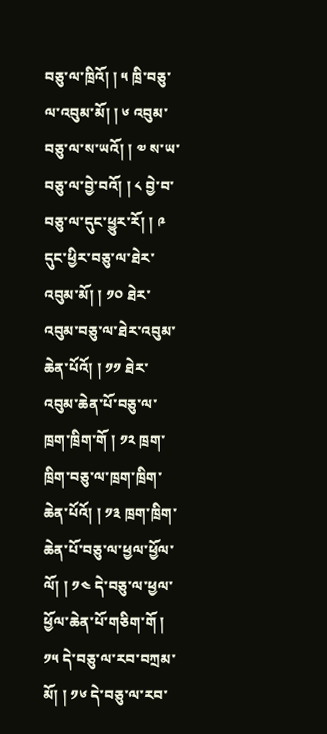བཅུ་ལ་ཁྲིའོ། ། ༥ ཁྲི་བཅུ་ལ་འབུམ་མོ། ། ༦ འབུམ་བཅུ་ལ་ས་ཡའོ། ། ༧ ས་ཡ་བཅུ་ལ་བྱེ་བའོ། ། ༨ བྱེ་བ་བཅུ་ལ་དུང་ཕྱུར་རོ། ། ༩ དུང་ཕྱིར་བཅུ་ལ་ཐེར་འབུམ་མོ། ། ༡༠ ཐེར་འབུམ་བཅུ་ལ་ཐེར་འབུམ་ཆེན་པོའོ། ། ༡༡ ཐེར་འབུམ་ཆེན་པོ་བཅུ་ལ་ཁྲག་ཁྲིག་གོ ། ༡༢ ཁྲག་ཁྲིག་བཅུ་ལ་ཁྲག་ཁྲིག་ཆེན་པོའོ། ། ༡༣ ཁྲག་ཁྲིག་ཆེན་པོ་བཅུ་ལ་ཕྱལ་ཕྱོལ་ལོ། ། ༡༤ དེ་བཅུ་ལ་ཕྱལ་ཕྱོལ་ཆེན་པོ་གཅིག་གོ ། ༡༥ དེ་བཅུ་ལ་རབ་བཀྲམ་མོ། ། ༡༦ དེ་བཅུ་ལ་རབ་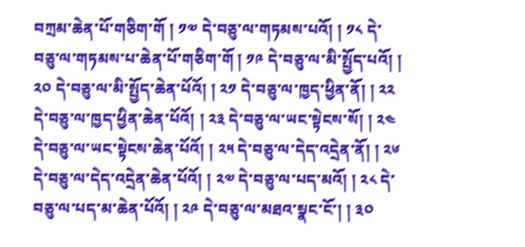བཀྲམ་ཆེན་པོ་གཅིག་གོ ། ༡༧ དེ་བཅུ་ལ་གཏམས་པའོ། ། ༡༨ དེ་བཅུ་ལ་གཏམས་པ་ཆེན་པོ་གཅིག་གོ ། ༡༩ དེ་བཅུ་ལ་མི་སྤྱོད་པའོ། ། ༢༠ དེ་བཅུ་ལ་མི་སྤྱོད་ཆེན་པོའོ། ། ༢༡ དེ་བཅུ་ལ་ཁྱད་ཕྱིན་ནོ། ། ༢༢ དེ་བཅུ་ལ་ཁྱད་ཕྱིན་ཆེན་པོའོ། ། ༢༣ དེ་བཅུ་ལ་ཡང་སྟེངས་སོ། ། ༢༤ དེ་བཅུ་ལ་ཡང་སྟེངས་ཆེན་པོའོ། ། ༢༥ དེ་བཅུ་ལ་དེད་འདྲེན་ནོ། ། ༢༦ དེ་བཅུ་ལ་དེད་འདྲེན་ཆེན་པོའོ། ། ༢༧ དེ་བཅུ་ལ་པད་མའོ། ། ༢༨ དེ་བཅུ་ལ་པད་མ་ཆེན་པོའོ། ། ༢༩ དེ་བཅུ་ལ་མཐའ་སྣང་ངོ་། ། ༣༠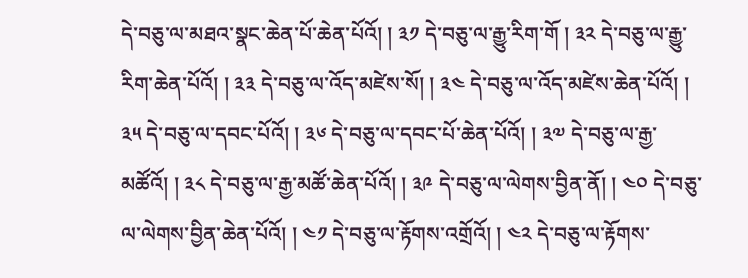དེ་བཅུ་ལ་མཐའ་སྣང་ཆེན་པོ་ཆེན་པོའོ། ། ༣༡ དེ་བཅུ་ལ་རྒྱུ་རིག་གོ ། ༣༢ དེ་བཅུ་ལ་རྒྱུ་རིག་ཆེན་པོའོ། ། ༣༣ དེ་བཅུ་ལ་འོད་མཛེས་སོ། ། ༣༤ དེ་བཅུ་ལ་འོད་མཛེས་ཆེན་པོའོ། ། ༣༥ དེ་བཅུ་ལ་དབང་པོའོ། ། ༣༦ དེ་བཅུ་ལ་དབང་པོ་ཆེན་པོའོ། ། ༣༧ དེ་བཅུ་ལ་རྒྱ་མཚོའོ། ། ༣༨ དེ་བཅུ་ལ་རྒྱ་མཚོ་ཆེན་པོའོ། ། ༣༩ དེ་བཅུ་ལ་ལེགས་བྱིན་ནོ། ། ༤༠ དེ་བཅུ་ལ་ལེགས་བྱིན་ཆེན་པོའོ། ། ༤༡ དེ་བཅུ་ལ་རྟོགས་འགྲོའོ། ། ༤༢ དེ་བཅུ་ལ་རྟོགས་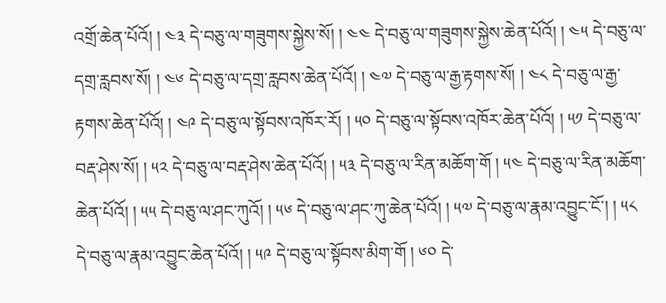འགྲོ་ཆེན་པོའོ། ། ༤༣ དེ་བཅུ་ལ་གཟུགས་སྐྱེས་སོ། ། ༤༤ དེ་བཅུ་ལ་གཟུགས་སྐྱེས་ཆེན་པོའོ། ། ༤༥ དེ་བཅུ་ལ་དགྲ་རླབས་སོ། ། ༤༦ དེ་བཅུ་ལ་དགྲ་རླབས་ཆེན་པོའོ། ། ༤༧ དེ་བཅུ་ལ་རྒྱ་རྟགས་སོ། ། ༤༨ དེ་བཅུ་ལ་རྒྱ་རྟགས་ཆེན་པོའོ། ། ༤༩ དེ་བཅུ་ལ་སྟོབས་འཁོར་རོ། ། ༥༠ དེ་བཅུ་ལ་སྟོབས་འཁོར་ཆེན་པོའོ། ། ༥༡ དེ་བཅུ་ལ་བརྡ་ཤེས་སོ། ། ༥༢ དེ་བཅུ་ལ་བརྡ་ཤེས་ཆེན་པོའོ། ། ༥༣ དེ་བཅུ་ལ་རིན་མཆོག་གོ ། ༥༤ དེ་བཅུ་ལ་རིན་མཆོག་ཆེན་པོའོ། ། ༥༥ དེ་བཅུ་ལ་ཤང་ཀུའོ། ། ༥༦ དེ་བཅུ་ལ་ཤང་ཀུ་ཆེན་པོའོ། ། ༥༧ དེ་བཅུ་ལ་རྣམ་འབྱུང་ངོ་། ། ༥༨ དེ་བཅུ་ལ་རྣམ་འབྱུང་ཆེན་པོའོ། ། ༥༩ དེ་བཅུ་ལ་སྟོབས་མིག་གོ ། ༦༠ དེ་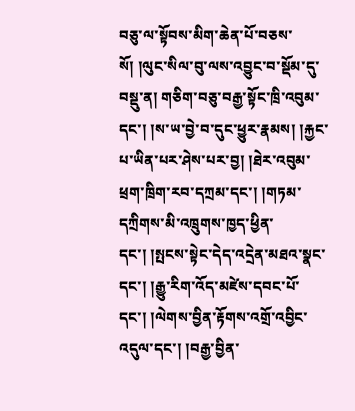བཅུ་ལ་སྟོབས་མིག་ཆེན་པོ་བཅས་སོ། །ལུང་སིལ་བུ་ལས་འབྱུང་བ་སྡོམ་དུ་བསྡུ་ན། གཅིག་བཅུ་བརྒྱ་སྟོང་ཁྲི་འབུམ་དང་། །ས་ཡ་བྱེ་བ་དུང་ཕྱུར་རྣམས། །རྐྱང་པ་ཡིན་པར་ཤེས་པར་བྱ། །ཐེར་འབུམ་ཕྲག་ཁྲིག་རབ་དཀྲམ་དང་། །གཏམ་དཀྲིགས་མི་འཁྲུགས་ཁྱད་ཕྱིན་དང་། །སྤངས་སྟེང་དེད་འདྲེན་མཐའ་སྣང་དང་། །རྒྱུ་རིག་འོད་མཛེས་དབང་པོ་དང་། །ལེགས་བྱིན་རྟོགས་འགྲོ་འབྱིང་འདུལ་དང་། །བརྒྱ་བྱིན་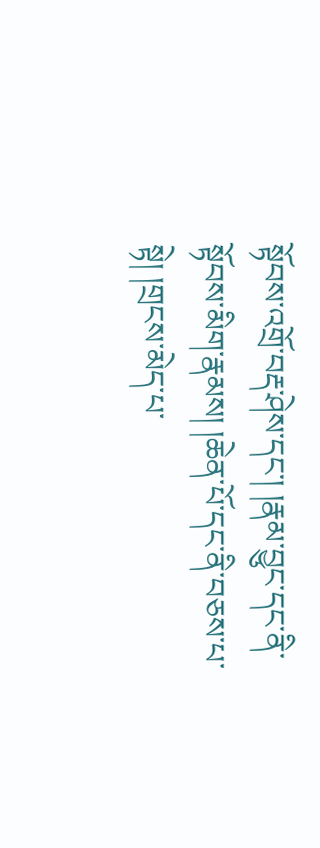སྟོབས་འགྲོ་བརྡ་ཤེས་དང་། །རྣམ་བྱུང་དང་ནི་སྟོབས་མིག་རྣམས། །ཆེན་པོ་དང་ནི་བཅས་པ་སྟེ། །གྲངས་མེད་པ་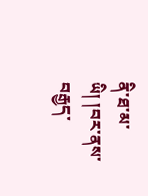ནི་ཐ་མ་ཡི། །བར་ནས་བརྒྱད་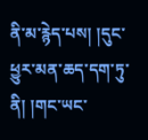ནི་མ་རྙེད་པས། །དུང་ཕྱུར་མན་ཆད་དག་ཏུ་ནི། །གང་ཡང་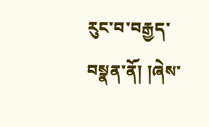རུང་བ་བརྒྱད་བསྣན་ནོ། །ཞེས་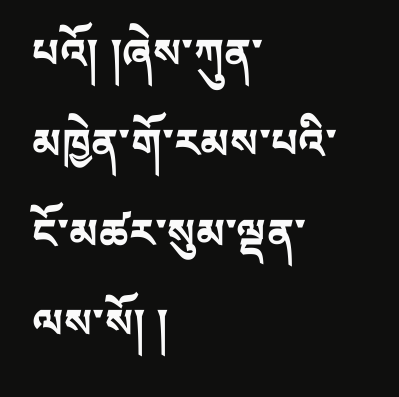པའོ། །ཞེས་ཀུན་མཁྱེན་གོ་རམས་པའི་ངོ་མཚར་སུམ་ལྡན་ལས་སོ། །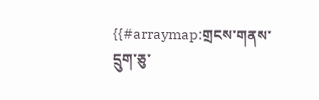{{#arraymap:གྲངས་གནས་དྲུག་ཅུ་